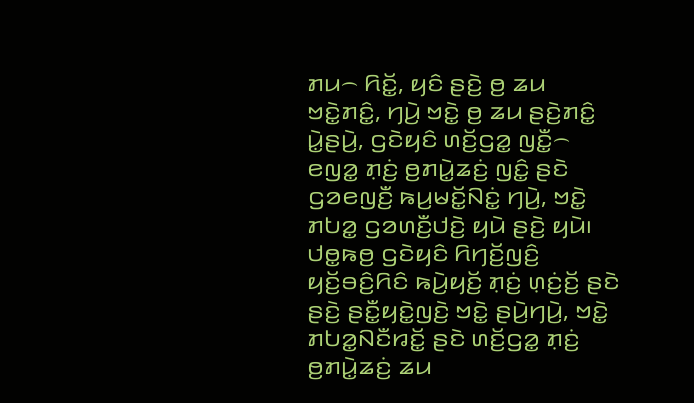ꤊꤣ꤮ ꤖꤢꤩ꤭, ꤟꤢꤨ ꤔꤢꤧ꤬ ꤥ꤬ ꤘꤣ ꤠꤢꤧ꤭ꤊꤢꤨ꤭, ꤚꤣꤧ꤬ ꤠꤢꤧ꤭ ꤥ꤬ ꤘꤣ ꤔꤢꤧ꤬ꤊꤢꤨ꤭ ꤣꤧ꤭ꤔꤣꤧ꤬, ꤞꤢꤧꤟꤢꤨ ꤛꤢꤩ꤬ꤞꤤ꤭ ꤜꤢꤪ꤭꤮ ꤕꤜꤤ꤭ ꤊ꤫ꤢꤦ꤬ ꤥ꤬ꤊꤣꤧ꤭ꤘꤢꤦ꤬ ꤜꤢꤨ꤭ ꤔꤢꤧ ꤞꤤꤕꤜꤢꤪ꤬ ꤒꤣ꤬ꤗꤢꤩ꤭ꤡꤢꤦ꤭ ꤚꤣꤧ꤬, ꤠꤢꤧ꤭ ꤊꤝꤤ꤭ ꤞꤤꤛꤢꤪ꤬ꤓꤢꤧ꤬ ꤟꤣꤧ ꤔꤢꤧ꤬ ꤟꤣꤧ꤯ ꤓꤥ꤭ꤒꤥ꤬ ꤞꤢꤧꤟꤢꤨ ꤖꤚꤢꤩ꤬ꤜꤢꤨ꤬ ꤟꤢꤩ꤬ꤋꤢꤨ꤬ꤖꤢꤨ ꤒꤣꤧ꤬ꤟꤢꤩ꤬ ꤊ꤫ꤢꤦ꤬ ꤛ꤫ꤢꤦ꤬ꤢꤩ꤬ ꤔꤢꤧ ꤔꤢꤧ꤬ ꤔꤢꤪ꤭ꤟꤢꤧ꤭ꤜꤢꤧ꤬ ꤠꤢꤧ꤭ ꤔꤣꤧ꤬ꤚꤣꤧ꤬, ꤠꤢꤧ꤭ ꤊꤝꤤ꤭ꤡꤢꤪꤙꤢꤩ꤭ ꤔꤢꤧ ꤛꤢꤩ꤬ꤞꤤ꤭ ꤊ꤫ꤢꤦ꤬ ꤥ꤬ꤊꤣꤧ꤭ꤘꤢꤦ꤬ ꤘꤣ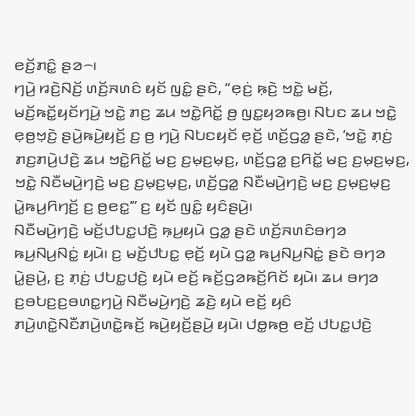ꤕꤢꤩ꤬ꤊꤢꤨ꤭ ꤔꤤ꤮꤯
ꤚꤣꤧ꤬ ꤙꤢꤧ꤬ꤡꤢꤩ꤬ ꤛꤢꤩ꤬ꤏꤛꤢꤨ ꤟꤢꤩ ꤜꤢꤨ꤭ ꤔꤢꤧ, “ꤕ꤫ꤢꤦ꤬ ꤒ꤫ꤢꤧ꤬ ꤠꤢꤧ꤭ ꤗꤢꤩ꤬, ꤗꤢꤩ꤬ꤒꤢꤩ꤭ꤟꤢꤩꤚꤣꤧ꤬ ꤠꤢꤧ꤭ ꤊꤢ꤬ ꤘꤣ ꤠꤢꤧ꤭ꤖꤢꤩ꤭ ꤥ꤬ ꤜꤢ꤭ꤟꤤꤒꤥ꤬꤯ ꤡꤝꤢ ꤘꤣ ꤠꤢꤧ꤭ ꤕ꤫ꤥ꤬ꤠ꤫ꤢꤧ꤬ ꤔꤣꤧ꤬ꤒꤣꤧ꤬ꤟꤢꤩ꤬ ꤢ꤬ ꤥ꤬ ꤚꤣꤧ꤬ ꤡꤝꤢꤟꤢꤩ ꤕ꤫ꤢꤩ꤬ ꤛꤢꤩ꤬ꤞꤤ꤭ ꤔꤢꤧ, ‘ꤠꤢꤧ꤭ ꤊ꤫ꤢꤦ꤬ ꤊꤢ꤬ꤊꤣꤧ꤬ꤓꤢꤧ꤬ ꤘꤣ ꤠꤢꤧ꤭ꤖꤢꤩ꤭ ꤗꤢ꤬ ꤢ꤬ꤗ꤫ꤢ꤬ꤗ꤫ꤢ꤬, ꤛꤢꤩ꤬ꤞꤤ꤭ ꤢ꤬ꤖꤢꤩ꤭ ꤗꤢ꤬ ꤢ꤬ꤗ꤫ꤢ꤬ꤗ꤫ꤢ꤬, ꤠꤢꤧ꤭ ꤡꤢꤪꤗꤣꤧ꤬ꤚꤢꤧ꤬ ꤗꤢ꤬ ꤢ꤬ꤗ꤫ꤢ꤬ꤗ꤫ꤢ꤬, ꤛꤢꤩ꤬ꤞꤤ꤭ ꤡꤢꤪꤗꤣꤧ꤬ꤚꤢꤧ꤬ ꤗꤢ꤬ ꤢ꤬ꤗ꤫ꤢ꤬ꤗ꤫ꤢ꤬ ꤣꤧ꤭ꤒꤣ꤬ꤖꤚꤢꤩ꤬ ꤢ꤬ ꤥ꤬ꤕꤢ꤭’” ꤢ꤬ ꤟꤢꤩ ꤜꤢꤨ꤭ ꤟꤢꤨꤔꤣꤧ꤬꤯
ꤡꤢꤪꤗꤣꤧ꤬ꤚꤢꤧ꤬ ꤗꤢꤩ꤬ꤓꤝꤢ꤭ꤓꤢꤧ꤬ ꤒ꤫ꤣ꤬ꤟꤣꤧ ꤞꤤ꤭ ꤔꤢꤧ ꤛꤢꤩ꤬ꤏꤛꤢꤨꤋꤚꤤ ꤒꤣ꤬ꤡꤣ꤬ꤡꤢꤦ꤭ ꤟꤣꤧ꤯ ꤢ꤬ ꤗꤢꤩ꤬ꤓꤝꤢ꤭ ꤕ꤫ꤢꤩ꤬ ꤟꤣꤧ ꤞꤤ꤭ ꤒꤣ꤬ꤡꤣ꤬ꤡꤢꤦ꤭ ꤔꤢꤧ ꤋꤚꤤ ꤣꤧ꤭ꤔꤣꤧ꤬, ꤢ꤬ ꤊ꤫ꤢꤦ꤬ ꤓꤝꤢ꤭ꤓꤢꤧ꤬ ꤟꤣꤧ ꤕꤢꤩ꤬ ꤒꤢꤩ꤬ꤞꤤꤒꤢꤩ꤬ꤖꤢꤩ ꤟꤣꤧ꤯ ꤘꤣ ꤋꤚꤤ ꤢ꤬ꤋꤝꤢ꤬ꤢ꤬ꤋꤛꤢ꤭ꤚꤣꤧ꤬ ꤡꤢꤪꤗꤣꤧ꤬ꤚꤢꤧ꤬ ꤘꤢꤧ꤬ ꤟꤣꤧ ꤕꤢꤩ꤬ ꤟꤢꤨ ꤊꤣꤧ꤬ꤛꤢꤧ꤭ꤡꤢꤪꤊꤣꤧ꤬ꤛꤢꤧ꤭ꤒꤢꤩ꤬ ꤒꤣꤧ꤬ꤟꤢꤩ꤬ꤔꤣꤧ꤬ ꤟꤣꤧ꤯ ꤓꤥ꤭ꤒꤥ꤬ ꤕꤢꤩ꤬ ꤓꤝꤢ꤭ꤓꤢꤧ꤬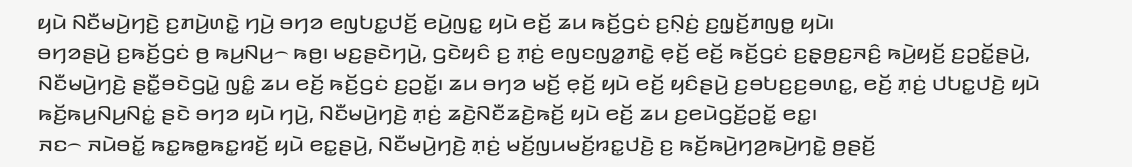ꤟꤣꤧ ꤡꤢꤪꤗꤣꤧ꤬ꤚꤢꤧ꤬ ꤢ꤬ꤊꤣꤧ꤬ꤛꤢꤧ꤭ ꤚꤣꤧ꤬ ꤋꤚꤤ ꤕꤜꤝꤢ꤭ꤓꤢꤩ꤬ ꤕꤣꤧ꤬ꤜꤢ꤭ ꤟꤣꤧ ꤕꤢꤩ꤬ ꤘꤣ ꤒꤢꤩ꤬ꤞꤢꤦ ꤢ꤬ꤡ꤫ꤢꤦ꤬ ꤢ꤬ꤜ꤫ꤢꤩ꤬ꤊꤜꤥ꤭ ꤟꤣꤧ꤯
ꤋꤚꤤꤔꤣꤧ꤬ ꤢ꤬ꤒꤢꤩ꤬ꤞꤢꤦ ꤥ꤬ ꤒꤣ꤬ꤡꤣ꤬꤮ ꤒꤥ꤬꤯ ꤗꤢ꤬ꤔꤢꤧꤚꤣꤧ꤬, ꤞꤢꤧꤟꤢꤨ ꤢ꤬ ꤊ꤫ꤢꤦ꤬ ꤕꤜꤢꤜꤤ꤭ꤊꤢꤧ꤭ ꤕ꤫ꤢꤩ꤬ ꤕꤢꤩ꤬ ꤒꤢꤩ꤬ꤞꤢꤦ ꤢ꤬ꤔ꤫ꤥ꤬ꤢ꤬ꤏꤢꤨ꤬ ꤒꤣꤧ꤬ꤟꤢꤩ꤬ ꤢ꤬ꤑꤢꤩ꤭ꤔꤣꤧ꤬, ꤡꤢꤪꤗꤣꤧ꤬ꤚꤢꤧ꤬ ꤔꤢꤪ꤭ꤋꤢꤧꤞꤣꤧ꤭ ꤜꤢꤨ꤭ ꤘꤣ ꤕꤢꤩ꤬ ꤒꤢꤩ꤬ꤞꤢꤦ ꤢ꤬ꤑꤢꤩ꤭꤯ ꤘꤣ ꤋꤚꤤ ꤗꤢꤩ꤬ ꤕ꤫ꤢꤩ꤬ ꤟꤣꤧ ꤕꤢꤩ꤬ ꤟꤢꤨꤔꤣꤧ꤬ ꤢ꤬ꤋꤝꤢ꤬ꤢ꤬ꤋꤛꤢ꤭, ꤕꤢꤩ꤬ ꤊ꤫ꤢꤦ꤬ ꤓꤝꤢ꤭ꤓꤢꤧ꤬ ꤟꤣꤧ ꤒꤢꤩ꤬ꤒꤣ꤬ꤡꤣ꤬ꤡꤢꤦ꤭ ꤔꤢꤧ ꤋꤚꤤ ꤟꤣꤧ ꤚꤣꤧ꤬, ꤡꤢꤪꤗꤣꤧ꤬ꤚꤢꤧ꤬ ꤊ꤫ꤢꤦ꤬ ꤘꤢꤧ꤬ꤡꤢꤪꤘꤢꤧ꤬ꤒꤢꤩ꤬ ꤟꤣꤧ ꤕꤢꤩ꤬ ꤘꤣ ꤢ꤬ꤕꤣꤧꤞꤢꤩ꤬ꤑꤢꤩ꤭ ꤕꤢ꤭꤯
ꤏꤢ꤮ ꤏꤣꤧꤋꤢꤩ꤭ ꤒꤢ꤭ꤒꤥ꤭ꤒꤢ꤭ꤙꤢꤩ꤬ ꤟꤣꤧ ꤕꤢ꤭ꤔꤣꤧ꤬, ꤡꤢꤪꤗꤣꤧ꤬ꤚꤢꤧ꤬ ꤊ꤫ꤢꤦ꤬ ꤗꤢꤩ꤬ꤜꤣꤗꤢꤩ꤬ꤙꤢ꤭ꤓꤢꤧ꤬ ꤢ꤬ ꤒꤢꤩ꤬ꤒꤣꤧ꤬ꤚꤤ꤬ꤒꤣꤧ꤬ꤚꤢꤧ꤭ ꤥ꤬ꤔꤢꤩ꤬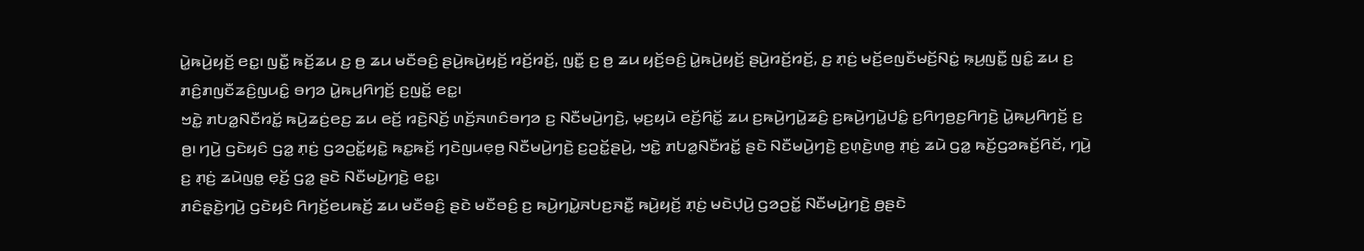ꤣꤧ꤭ꤒꤣꤧ꤬ꤟꤢꤩ꤬ ꤕꤢ꤭꤯ ꤜꤢꤪ꤭ ꤒꤢꤩ꤬ꤘꤣ ꤢ꤬ ꤥ꤬ ꤘꤣ ꤗꤢꤪꤋꤢꤨ꤬ ꤔꤣꤧ꤬ꤒꤣꤧ꤬ꤟꤢꤩ꤬ ꤙꤢꤩ꤬ꤙꤢꤩ꤬, ꤜꤢꤪ꤭ ꤢ꤬ ꤥ꤬ ꤘꤣ ꤟꤢꤩ꤬ꤋꤢꤨ꤬ ꤣꤧ꤭ꤒꤣꤧ꤬ꤟꤢꤩ꤬ ꤔꤣꤧ꤬ꤙꤢꤩ꤬ꤙꤢꤩ꤬, ꤢ꤬ ꤊ꤫ꤢꤦ꤬ ꤗꤢꤩ꤬ꤕꤜꤢꤪꤗꤢꤩ꤬ꤡꤢꤦ꤭ ꤒ꤫ꤣ꤬ꤜꤢꤪ꤭ ꤜꤢꤨ꤭ ꤘꤣ ꤢ꤬ ꤊꤢꤨ꤬ꤊꤜꤢꤪꤘꤢꤨ꤬ꤜꤣꤢꤨ꤭ ꤋꤚꤤ ꤣꤧ꤭ꤒꤣ꤬ꤖꤚꤢꤩ꤬ ꤢ꤬ꤜꤢꤩ꤭ ꤕꤢ꤭꤯
ꤠꤢꤧ꤭ ꤊꤝꤤ꤭ꤡꤢꤪꤙꤢꤩ꤭ ꤒꤣꤧ꤬ꤘꤢꤦ꤬ꤕꤢ꤬ ꤘꤣ ꤕꤢꤩ꤬ ꤙꤢꤧ꤬ꤡꤢꤩ꤬ ꤛꤢꤩ꤬ꤏꤛꤢꤨꤋꤚꤤ ꤢ꤬ ꤡꤢꤪꤗꤣꤧ꤬ꤚꤢꤧ꤬, ꤗ꤫ꤢ꤬ꤟꤣꤧ ꤕꤢꤩ꤬ꤖꤢꤩ꤭ ꤘꤣ ꤢ꤬ꤒꤣꤧ꤬ꤚꤣꤧ꤭ꤘꤢꤨ꤬ ꤢ꤬ꤒꤣꤧ꤬ꤚꤣꤧ꤭ꤓꤢꤨ꤭ ꤢ꤬ꤖꤚꤥ꤬ꤢ꤬ꤖꤚꤢꤧ꤬ ꤣꤧ꤭ꤒꤣ꤬ꤖꤚꤢꤩ꤬ ꤢ꤬ ꤥ꤬꤯ ꤚꤣꤧ꤬ ꤞꤢꤧꤟꤢꤨ ꤞꤤ꤭ ꤊ꤫ꤢꤦ꤬ ꤞꤤꤑꤢꤩ꤭ꤟꤢꤧ꤭ ꤒꤢ꤭ꤒꤢꤩ꤬ ꤚꤢꤧꤜꤣꤕ꤫ꤥ꤬ ꤡꤢꤪꤗꤣꤧ꤬ꤚꤢꤧ꤬ ꤢ꤬ꤑꤢꤩ꤭ꤔꤣꤧ꤬, ꤠꤢꤧ꤭ ꤊꤝꤤ꤭ꤡꤢꤪꤙꤢꤩ꤭ ꤔꤢꤧ ꤡꤢꤪꤗꤣꤧ꤬ꤚꤢꤧ꤬ ꤢ꤬ꤛ꤫ꤢꤧ꤬ꤛꤥ꤬ ꤊ꤫ꤢꤦ꤬ ꤘꤣꤧ ꤞꤤ꤭ ꤒꤢꤩ꤬ꤞꤤꤒꤢꤩ꤬ꤖꤢꤩ, ꤚꤣꤧ꤬ ꤢ꤬ ꤊ꤫ꤢꤦ꤬ ꤘꤣꤧꤜꤥ꤭ ꤕ꤫ꤢꤩ꤬ ꤞꤤ꤭ ꤔꤢꤧ ꤡꤢꤪꤗꤣꤧ꤬ꤚꤢꤧ꤬ ꤕꤢ꤭꤯
ꤊꤢꤨꤔ꤫ꤢꤧ꤬ꤚꤣꤧ꤬ ꤞꤢꤧꤟꤢꤨ ꤖꤚꤢꤩ꤬ꤕꤣꤒꤢꤩ꤬ ꤘꤣ ꤗꤢꤪꤋꤢꤨ꤬ ꤔꤢꤧ ꤗꤢꤪꤋꤢꤨ꤬ ꤢ꤬ ꤒꤣꤧ꤬ꤚꤣꤧ꤭ꤏꤝꤢ꤬ꤏꤢꤪ꤭ ꤒꤣꤧ꤬ꤟꤢꤩ꤬ ꤊ꤫ꤢꤦ꤬ ꤗꤢꤧꤓ꤫ꤣꤧ꤬ ꤞꤤꤑꤢꤩ꤭ ꤡꤢꤪꤗꤣꤧ꤬ꤚꤢꤧ꤬ ꤥ꤬ꤔꤢꤧ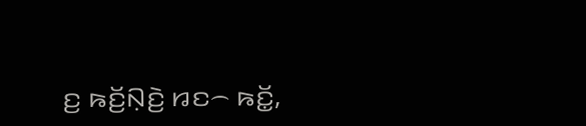ꤢ꤬ ꤒꤢꤩ꤬ꤡ꤫ꤢꤧ꤬ ꤙꤢ꤮ ꤒꤢꤩ꤭,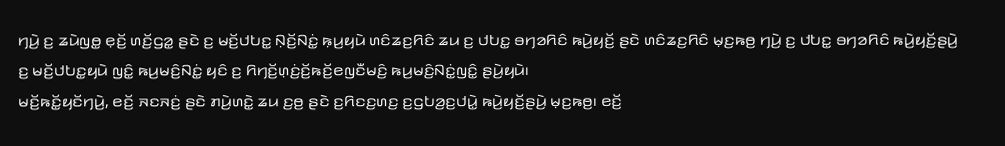ꤚꤣꤧ꤬ ꤢ꤬ ꤘꤣꤧꤜꤥ꤭ ꤕ꤫ꤢꤩ꤬ ꤛꤢꤩ꤬ꤞꤤ꤭ ꤔꤢꤧ ꤢ꤬ ꤗꤢꤩ꤬ꤓꤝꤢ꤭ ꤡ꤫ꤢꤩ꤬ꤡꤢꤦ꤭ ꤒ꤫ꤣ꤬ꤟꤣꤧ ꤛꤢꤨꤘꤢ꤬ꤖꤢꤨ ꤘꤣ ꤢ꤬ ꤓꤝꤢ꤭ ꤋꤚꤤꤖꤢꤨ ꤒꤣꤧ꤬ꤟꤢꤩ꤬ ꤔꤢꤧ ꤛꤢꤨꤘꤢ꤬ꤖꤢꤨ ꤗ꤫ꤢ꤬ꤒꤥ꤬ ꤚꤣꤧ꤬ ꤢ꤬ ꤓꤝꤢ꤭ ꤋꤚꤤꤖꤢꤨ ꤒꤣꤧ꤬ꤟꤢꤩ꤬ꤔꤣꤧ꤬ ꤢ꤬ ꤗꤢꤩ꤬ꤓꤝꤢ꤭ꤟꤣꤧ ꤜꤢꤨ꤭ ꤒꤣ꤬ꤗꤢꤨ꤬ꤡꤢꤦ꤭ ꤟꤢꤨ ꤢ꤬ ꤖꤚꤢꤩ꤬ꤛ꤫ꤢꤦ꤬ꤢꤩ꤬ꤒꤢꤩ꤬ꤕꤜꤢꤪꤗꤢꤨ꤬ ꤒꤣ꤬ꤗꤢꤨ꤬ꤡꤢꤦ꤭ꤜꤢꤨ꤭ ꤔꤣꤧ꤬ꤟꤣꤧ꤯
ꤗꤢꤩ꤬ꤒꤢꤩ꤭ꤟꤢꤩꤚꤣꤧ꤬, ꤕꤢꤩ꤬ ꤏꤢꤏꤢꤦ꤬ ꤔꤢꤧ ꤊꤣꤧ꤬ꤛꤢꤧ꤭ ꤘꤣ ꤢ꤬ꤥ꤬ ꤔꤢꤧ ꤢ꤬ꤖꤢꤢ꤬ꤛꤢ꤬ ꤢ꤬ꤞꤝꤤ꤬ꤢ꤬ꤓꤣꤧ꤭ ꤒꤣꤧ꤬ꤟꤢꤩ꤬ꤔꤣꤧ꤬ ꤗ꤫ꤢ꤬ꤒꤥ꤬꤯ ꤕꤢꤩ꤬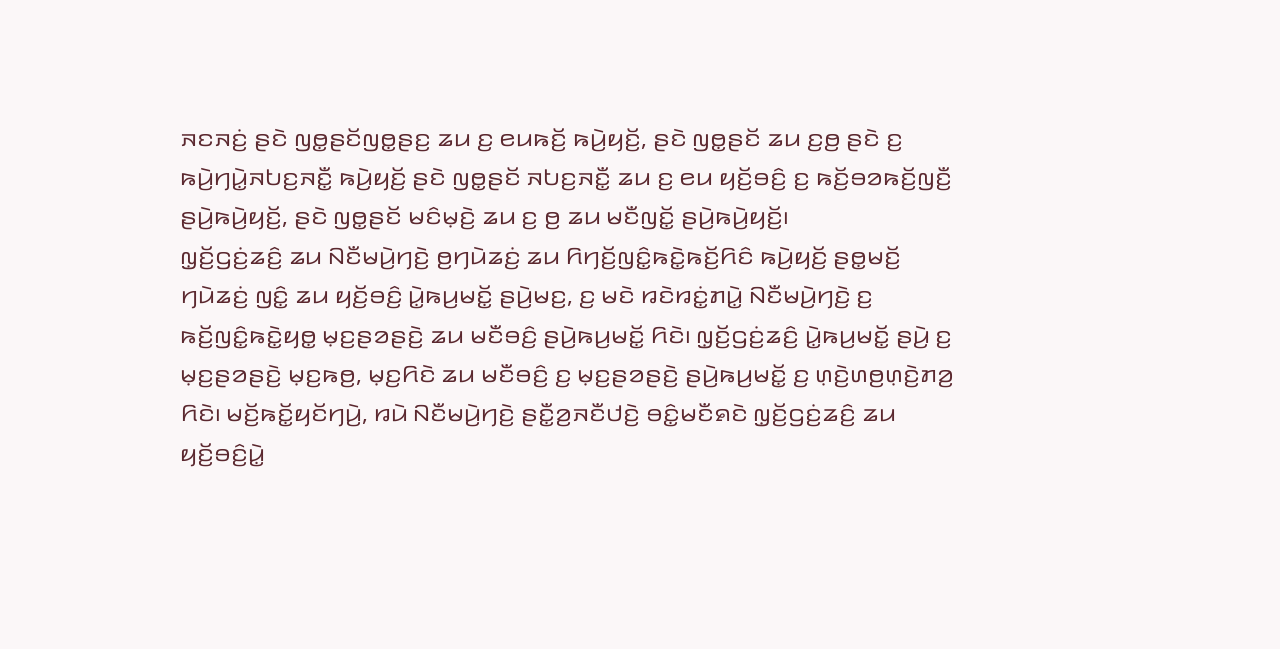ꤏꤢꤏꤢꤦ꤬ ꤔꤢꤧ ꤜꤥ꤭ꤔꤢꤩꤜꤥ꤭ꤔꤢ꤬ ꤘꤣ ꤢ꤬ ꤕꤣꤒꤢꤩ꤬ ꤒꤣꤧ꤬ꤟꤢꤩ꤬, ꤔꤢꤧ ꤜꤥ꤭ꤔꤢꤩ ꤘꤣ ꤢ꤬ꤥ꤬ ꤔꤢꤧ ꤢ꤬ ꤒꤣꤧ꤬ꤚꤣꤧ꤭ꤏꤝꤢ꤬ꤏꤢꤪ꤭ ꤒꤣꤧ꤬ꤟꤢꤩ꤬ ꤔꤢꤧ ꤜꤥ꤭ꤔꤢꤩ ꤏꤝꤢ꤬ꤏꤢꤪ꤭ ꤘꤣ ꤢ꤬ ꤕꤣ ꤟꤢꤩ꤬ꤋꤢꤨ꤬ ꤢ꤬ ꤒꤢꤩ꤬ꤋꤤꤒꤢꤩ꤬ꤜꤢꤪ꤬ ꤔꤣꤧ꤬ꤒꤣꤧ꤬ꤟꤢꤩ꤬, ꤔꤢꤧ ꤜꤥ꤭ꤔꤢꤩ ꤗꤢꤨꤗ꤫ꤢꤧ꤬ ꤘꤣ ꤢ꤬ ꤥ꤬ ꤘꤣ ꤗꤢꤪꤜꤢꤩ꤭ ꤔꤣꤧ꤬ꤒꤣꤧ꤬ꤟꤢꤩ꤬꤯
ꤜ꤫ꤢꤩ꤬ꤞꤢꤦ꤬ꤘꤢꤨ꤬ ꤘꤣ ꤡꤢꤪꤗꤣꤧ꤬ꤚꤢꤧ꤬ ꤥ꤬ꤚꤣꤧꤘꤢꤦ꤬ ꤘꤣ ꤖꤚꤢꤩ꤬ꤜꤢꤨ꤭ꤒꤢꤧ꤭ꤒꤢꤩ꤬ꤖꤢꤨ ꤒꤣꤧ꤬ꤟꤢꤩ꤬ ꤔꤥ꤭ꤗꤢꤩ꤬ ꤚꤣꤧꤘꤢꤦ꤬ ꤜꤢꤨ꤭ ꤘꤣ ꤟꤢꤩ꤬ꤋꤢꤨ꤬ ꤣꤧ꤭ꤒꤣ꤬ꤗꤢꤩ꤭ ꤔꤣꤧ꤬ꤗꤢ꤬, ꤢ꤬ ꤗꤢꤧ ꤙꤢꤧꤙꤢꤦ꤭ꤊꤣꤧ꤭ ꤡꤢꤪꤗꤣꤧ꤬ꤚꤢꤧ꤬ ꤢ꤬ ꤒꤢꤩ꤬ꤜꤢꤨ꤭ꤒꤢꤧ꤭ꤟꤥ꤭ ꤗ꤫ꤢ꤬ꤔꤤꤔꤢꤧ꤬ ꤘꤣ ꤗꤢꤪꤋꤢꤨ꤬ ꤔꤣꤧ꤬ꤒꤣ꤬ꤗꤢꤩ꤭ ꤖꤢꤧ꤯ ꤜ꤫ꤢꤩ꤬ꤞꤢꤦ꤬ꤘꤢꤨ꤬ ꤣꤧ꤭ꤒꤣ꤬ꤗꤢꤩ꤭ ꤔꤣꤧ꤬ ꤢ꤬ ꤗ꤫ꤢ꤬ꤔꤤꤔꤢꤧ꤬ ꤗ꤫ꤢ꤬ꤒꤥ꤬, ꤗ꤫ꤢ꤬ꤖꤢꤧ ꤘꤣ ꤗꤢꤪꤋꤢꤨ꤬ ꤢ꤬ ꤗ꤫ꤢ꤬ꤔꤤꤔꤢꤧ꤬ ꤔꤣꤧ꤬ꤒꤣ꤬ꤗꤢꤩ꤭ ꤢ꤬ ꤛ꤫ꤢꤧ꤬ꤛꤥ꤬ꤛ꤫ꤢꤧ꤬ꤊꤤ꤬ ꤖꤢꤧ꤯ ꤗꤢꤩ꤬ꤒꤢꤩ꤭ꤟꤢꤩꤚꤣꤧ꤬, ꤙꤣꤧ ꤡꤢꤪꤗꤣꤧ꤬ꤚꤢꤧ꤬ ꤔꤢꤪ꤭ꤤ꤬ꤏꤢꤪꤓꤢꤧ꤬ ꤋꤢꤨ꤭ꤗꤢꤪꤎꤢꤧ ꤜ꤫ꤢꤩ꤬ꤞꤢꤦ꤬ꤘꤢꤨ꤬ ꤘꤣ ꤟꤢꤩ꤬ꤋꤢꤨ꤬ꤣꤧ꤭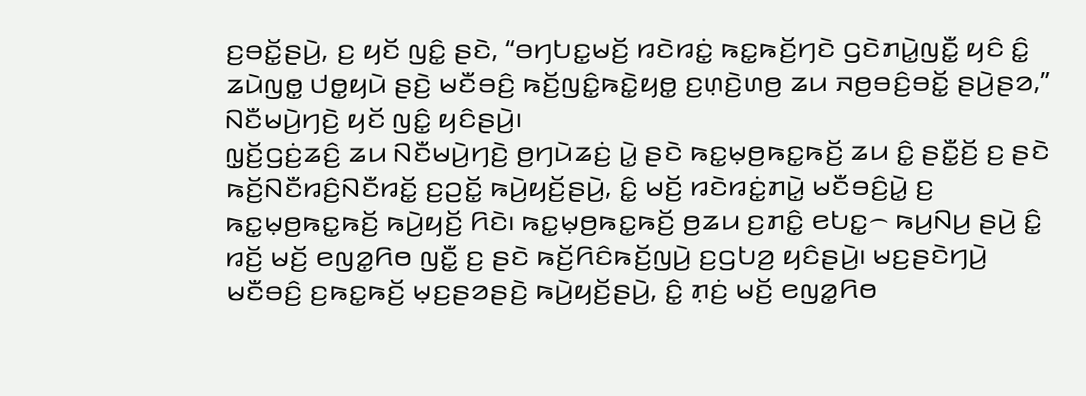ꤢ꤬ꤋꤢꤩ꤭ꤔꤣꤧ꤬, ꤢ꤬ ꤟꤢꤩ ꤜꤢꤨ꤭ ꤔꤢꤧ, “ꤋꤚꤝꤢ꤭ꤗꤢꤩ꤬ ꤙꤢꤧꤙꤢꤦ꤭ ꤒꤢ꤭ꤒꤢꤩ꤬ꤚꤢꤧ ꤞꤢꤧꤊꤣꤧ꤭ꤜꤢꤪ꤭ ꤟꤢꤨ ꤢꤨ꤭ ꤘꤣꤧꤜꤥ꤭ ꤓꤥ꤭ꤟꤣꤧ ꤔꤢꤧ꤬ ꤗꤢꤪꤋꤢꤨ꤬ ꤒꤢꤩ꤬ꤜꤢꤨ꤭ꤒꤢꤧ꤭ꤟꤥ꤭ ꤢ꤬ꤛ꤫ꤢꤧ꤬ꤛꤥ꤬ ꤘꤣ ꤏꤥ꤬ꤋꤢꤨ꤬ꤋꤢꤩ꤭ ꤔꤣꤧ꤬ꤔꤤ,” ꤡꤢꤪꤗꤣꤧ꤬ꤚꤢꤧ꤬ ꤟꤢꤩ ꤜꤢꤨ꤭ ꤟꤢꤨꤔꤣꤧ꤬꤯
ꤜ꤫ꤢꤩ꤬ꤞꤢꤦ꤬ꤘꤢꤨ꤬ ꤘꤣ ꤡꤢꤪꤗꤣꤧ꤬ꤚꤢꤧ꤬ ꤥ꤬ꤚꤣꤧꤘꤢꤦ꤬ ꤣꤧ꤭ ꤔꤢꤧ ꤒꤢ꤭ꤗ꤫ꤥ꤬ꤒꤢ꤭ꤒꤢꤩ꤬ ꤘꤣ ꤢꤨ꤭ ꤔꤢꤪ꤭ꤢꤩ꤬ ꤢ꤬ ꤔꤢꤧ ꤒꤢꤩ꤬ꤡꤢꤪꤙꤢꤨ꤬ꤡꤢꤪꤙꤢꤩ꤭ ꤢ꤬ꤑꤢꤩ꤭ ꤒꤣꤧ꤬ꤟꤢꤩ꤬ꤔꤣꤧ꤬, ꤢꤨ꤭ ꤗꤢꤩ꤬ ꤙꤢꤧꤙꤢꤦ꤭ꤊꤣꤧ꤭ ꤗꤢꤪꤋꤢꤨ꤬ꤣꤧ꤭ ꤢ꤬ ꤒꤢ꤭ꤗ꤫ꤥ꤬ꤒꤢ꤭ꤒꤢꤩ꤬ ꤒꤣꤧ꤬ꤟꤢꤩ꤬ ꤖꤢꤧ꤯ ꤒꤢ꤭ꤗ꤫ꤥ꤬ꤒꤢ꤭ꤒꤢꤩ꤬ ꤥ꤬ꤘꤣ ꤢ꤬ꤊꤢꤨ꤭ ꤕꤝꤢ꤭꤮ ꤒꤣ꤬ꤡꤣ꤬ ꤔꤣꤧ꤬ ꤢꤨ꤭ ꤙꤢꤩ꤬ ꤗꤢꤩ꤬ ꤕꤜꤤ꤭ꤖꤥ ꤜꤢꤪ꤭ ꤢ꤬ ꤔꤢꤧ ꤒꤢꤩ꤬ꤖꤢꤨꤒꤢꤩ꤬ꤜꤣꤧ꤬ ꤢ꤬ꤞꤝꤤ꤬ ꤟꤢꤨꤔꤣꤧ꤬꤯ ꤗꤢ꤬ꤔꤢꤧꤚꤣꤧ꤬ ꤗꤢꤪꤋꤢꤨ꤬ ꤢ꤬ꤒꤢ꤭ꤒꤢꤩ꤬ ꤗ꤫ꤢ꤬ꤔꤤꤔꤢꤧ꤬ ꤒꤣꤧ꤬ꤟꤢꤩ꤬ꤔꤣꤧ꤬, ꤢꤨ꤭ ꤊ꤫ꤢꤦ꤬ ꤗꤢꤩ꤬ ꤕꤜꤤ꤭ꤖꤥ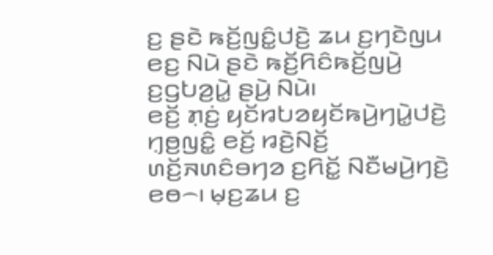ꤢ꤬ ꤔꤢꤧ ꤒꤢꤩ꤬ꤜꤢꤨ꤭ꤓꤢꤧ꤬ ꤘꤣ ꤢ꤬ꤚꤢꤧꤜꤣ ꤕꤢ꤬ ꤡꤣꤧ ꤔꤢꤧ ꤒꤢꤩ꤬ꤖꤢꤨꤒꤢꤩ꤬ꤜꤣꤧ꤬ ꤢ꤬ꤞꤝꤤ꤬ꤣꤧ꤭ ꤔꤣꤧ꤬ ꤡꤣꤧ꤯
ꤕꤢꤩ꤬ ꤊ꤫ꤢꤦ꤬ ꤟꤢꤩꤙꤝꤤꤟꤢꤩꤒꤣꤧ꤬ꤚꤣꤧ꤭ꤓꤢꤧ꤬ ꤚ꤫ꤥ꤬ꤜꤢꤨ꤭ ꤕꤢꤩ꤬ ꤙꤢꤧ꤬ꤡꤢꤩ꤬ ꤛꤢꤩ꤬ꤏꤛꤢꤨꤋꤚꤤ ꤢ꤬ꤖꤢꤩ꤭ ꤡꤢꤪꤗꤣꤧ꤬ꤚꤢꤧ꤬ ꤕꤥ꤮꤯ ꤗ꤫ꤢ꤬ꤘꤣ ꤢ꤬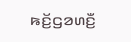ꤒꤢꤩ꤬ꤞꤤꤛꤢꤪ꤬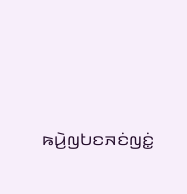ꤒꤣꤧ꤬ꤜꤝꤢꤏꤢꤦꤜꤢꤦ꤭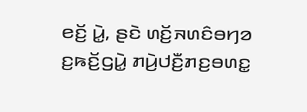ꤕꤢꤩ꤬ ꤣꤧ꤭, ꤔꤢꤧ ꤛꤢꤩ꤬ꤏꤛꤢꤨꤋꤚꤤ ꤢ꤬ꤒꤢꤩ꤬ꤞꤣꤧ꤭ ꤊꤣꤧ꤬ꤓꤢꤪ꤬ꤊꤢ꤬ꤋꤛꤢ꤭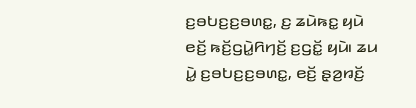ꤢ꤬ꤋꤝꤢ꤬ꤢ꤬ꤋꤛꤢ꤭, ꤢ꤬ ꤘꤣꤧꤒꤢ꤭ ꤟꤣꤧ ꤕꤢꤩ꤬ ꤒꤢꤩ꤬ꤞꤣꤧ꤭ꤖꤚꤢꤩ꤬ ꤢ꤬ꤞꤢꤩ꤭ ꤟꤣꤧ꤯ ꤘꤣ ꤣꤧ꤭ ꤢ꤬ꤋꤝꤢ꤬ꤢ꤬ꤋꤛꤢ꤭, ꤕꤢꤩ꤬ ꤔ꤫ꤤ꤬ꤙꤢꤩ꤬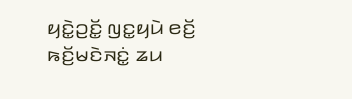ꤟꤢꤧ꤭ꤑꤢꤩ꤭ ꤜꤢ꤭ꤟꤣꤧ ꤕꤢꤩ꤬ ꤒꤢꤩ꤬ꤗꤢꤧꤏꤢꤦ꤭ ꤘꤣ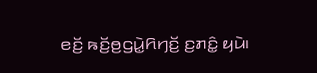ꤕꤢꤩ꤬ ꤒꤢꤩ꤬ꤥ꤬ꤞꤣꤧ꤭ꤖꤚꤢꤩ꤬ ꤢ꤬ꤊꤢꤨ꤭ ꤟꤣꤧ꤯